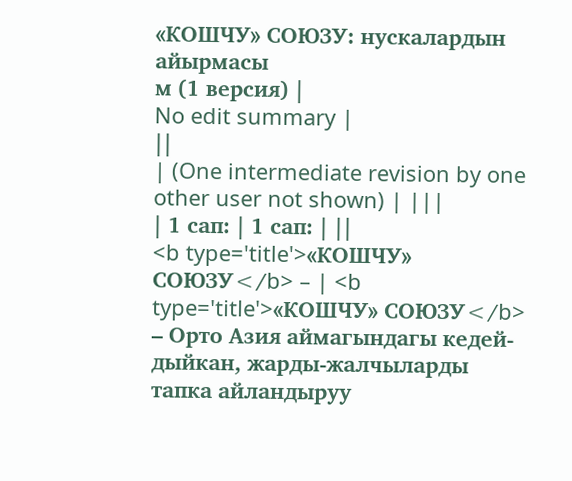«КОШЧУ» СОЮЗУ: нускалардын айырмасы
м (1 версия) |
No edit summary |
||
| (One intermediate revision by one other user not shown) | |||
| 1 сап: | 1 сап: | ||
<b type='title'>«КОШЧУ» СОЮЗУ</b> – | <b type='title'>«КОШЧУ» СОЮЗУ</b> – Орто Азия аймагындагы кедей-дыйкан, жарды-жалчыларды тапка айландыруу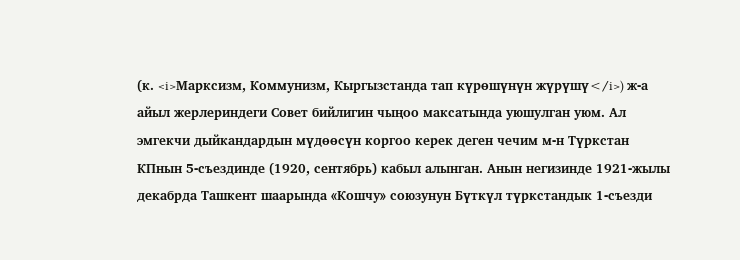(к. <i>Марксизм, Коммунизм, Кыргызстанда тап күрөшүнүн жүрүшү</i>) ж-а айыл жерлериндеги Совет бийлигин чыңоо максатында уюшулган уюм. Ал эмгекчи дыйкандардын мүдөөсүн коргоо керек деген чечим м-н Түркстан КПнын 5-съездинде (1920, сентябрь) кабыл алынган. Анын негизинде 1921-жылы декабрда Ташкент шаарында «Кошчу» союзунун Бүткүл түркстандык 1-съезди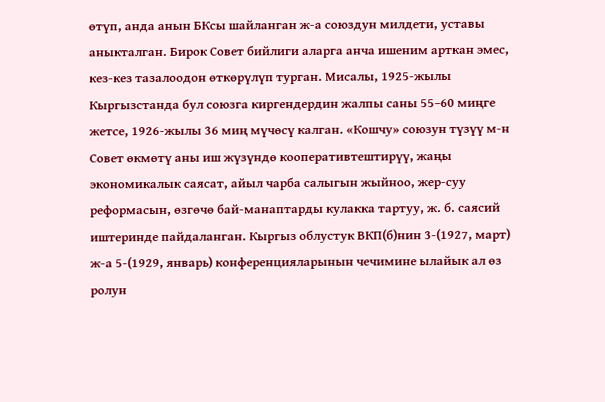өтүп, анда анын БКсы шайланган ж-а союздун милдети, уставы аныкталган. Бирок Совет бийлиги аларга анча ишеним арткан эмес, кез-кез тазалоодон өткөрүлүп турган. Мисалы, 1925-жылы Кыргызстанда бул союзга киргендердин жалпы саны 55–60 миңге жетсе, 1926-жылы 36 миң мүчөсү калган. «Кошчу» союзун түзүү м-н Совет өкмөтү аны иш жүзүндө кооперативтештирүү, жаңы экономикалык саясат, айыл чарба салыгын жыйноо, жер-суу реформасын, өзгөчө бай-манаптарды кулакка тартуу, ж. б. саясий иштеринде пайдаланган. Кыргыз облустук ВКП(б)нин 3-(1927, март) ж-а 5-(1929, январь) конференцияларынын чечимине ылайык ал өз ролун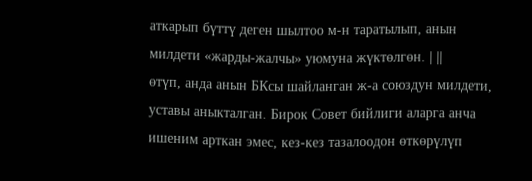аткарып бүттү деген шылтоо м-н таратылып, анын милдети «жарды-жалчы» уюмуна жүктөлгөн. | ||
өтүп, анда анын БКсы шайланган ж-а союздун милдети, уставы аныкталган. Бирок Совет бийлиги аларга анча ишеним арткан эмес, кез-кез тазалоодон өткөрүлүп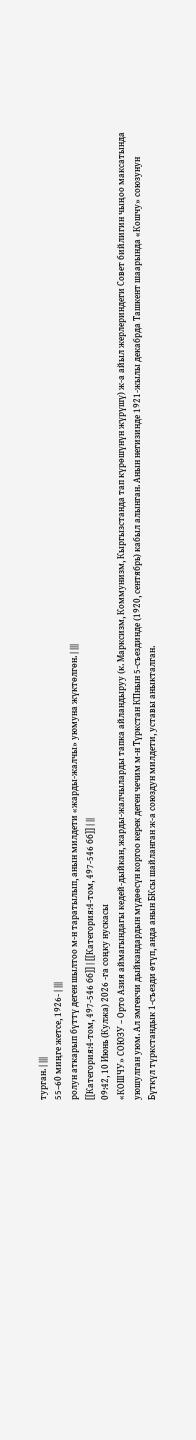турган. | |||
55–60 миңге жетсе, 1926- | |||
ролун аткарып бүттү деген шылтоо м-н таратылып, анын милдети «жарды-жалчы» уюмуна жүктөлгөн. | |||
[[Категория:4-том, 497-546 бб]] | [[Категория:4-том, 497-546 бб]] | ||
09:42, 10 Июнь (Кулжа) 2026 -га соңку нускасы
«КОШЧУ» СОЮЗУ – Орто Азия аймагындагы кедей-дыйкан, жарды-жалчыларды тапка айландыруу (к. Марксизм, Коммунизм, Кыргызстанда тап күрөшүнүн жүрүшү) ж-а айыл жерлериндеги Совет бийлигин чыңоо максатында уюшулган уюм. Ал эмгекчи дыйкандардын мүдөөсүн коргоо керек деген чечим м-н Түркстан КПнын 5-съездинде (1920, сентябрь) кабыл алынган. Анын негизинде 1921-жылы декабрда Ташкент шаарында «Кошчу» союзунун Бүткүл түркстандык 1-съезди өтүп, анда анын БКсы шайланган ж-а союздун милдети, уставы аныкталган.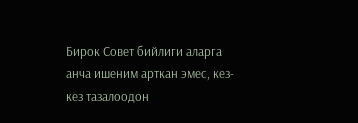Бирок Совет бийлиги аларга анча ишеним арткан эмес, кез-кез тазалоодон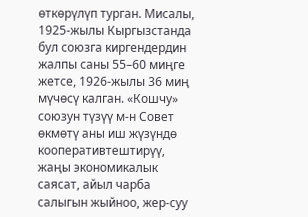өткөрүлүп турган. Мисалы, 1925-жылы Кыргызстанда бул союзга киргендердин жалпы саны 55–60 миңге жетсе, 1926-жылы 36 миң мүчөсү калган. «Кошчу» союзун түзүү м-н Совет өкмөтү аны иш жүзүндө кооперативтештирүү, жаңы экономикалык саясат, айыл чарба салыгын жыйноо, жер-суу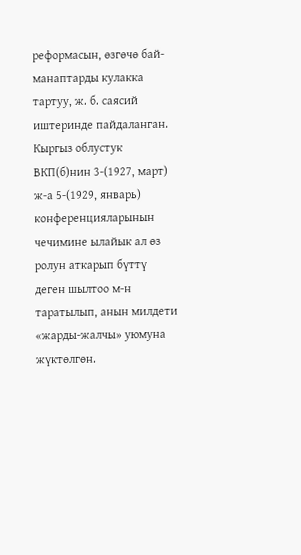реформасын, өзгөчө бай-манаптарды кулакка тартуу, ж. б. саясий иштеринде пайдаланган. Кыргыз облустук ВКП(б)нин 3-(1927, март) ж-а 5-(1929, январь) конференцияларынын чечимине ылайык ал өз ролун аткарып бүттү деген шылтоо м-н таратылып, анын милдети «жарды-жалчы» уюмуна жүктөлгөн.